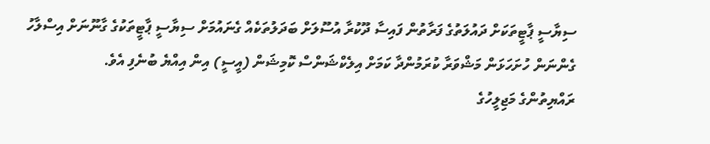ސިޔާސީ ޕާޓީތަކަށް ދައުލަތުގެ ފަރާތުން ފައިސާ ދޫކުރާ އުސޫލަށް ބަދަލުތަކެއް ގެނައުމަށް ސިޔާސީ ޕާޓީތަކުގެ ގާނޫނަށް އިސްލާހު ގެންނަން ހުށަހަޅަން މަޝްވަރާ ކުރަމުންދާ ކަމަށް އިލެކްޝަންސް ކޮމިޝަން (އީސީ) އިން އިއްޔެ ބުނެފި އެވެ.
ރައްޔިތުންގެ މަޖިލީހުގެ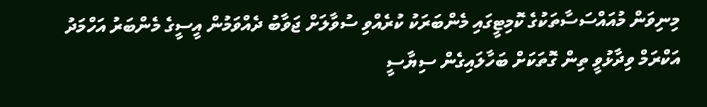މިނިވަން މުއައްސަސާތަކުގެ ކޮމިޓީގައި މެންބަރަކު ކުރެއްވި ސުވާލަށް ޖަވާބު ދެއްވަމުން އީސީގެ މެންބަރު އަހްމަދު އަކްރަމް ވިދާޅުވީ ތިން ގޮތަކަށް ބަހާލައިގެން ސިޔާސީ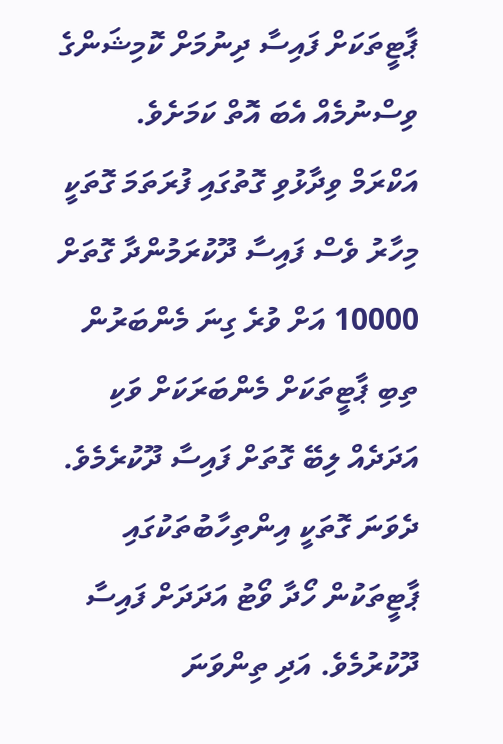ޕާޓީތަކަށް ފައިސާ ދިނުމަށް ކޮމިޝަންގެ ވިސްނުމެއް އެބަ އޮތް ކަމަށެވެ.
އަކްރަމް ވިދާޅުވި ގޮތުގައި ފުރަތަމަ ގޮތަކީ މިހާރު ވެސް ފައިސާ ދޫކުރަމުންދާ ގޮތަށް 10000 އަށް ވުރެ ގިނަ މެންބަރުން ތިބި ޕާޓީތަކަށް މެންބަރަކަށް ވަކި އަދަދެއް ލިބޭ ގޮތަށް ފައިސާ ދޫކުރެމެވެ. ދެވަނަ ގޮތަކީ އިންތިހާބުތަކުގައި ޕާޓީތަކުން ހޯދާ ވޯޓު އަދަދަށް ފައިސާ ދޫކުރުމެވެ. އަދި ތިންވަނަ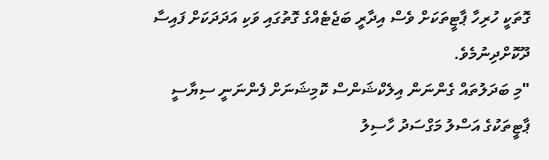ގޮތަކީ ހުރިހާ ޕާޓީތަކަށް ވެސް އިދާރީ ބަޖެޓެއްގެ ގޮތުގައި ވަކި އަދަދަކަށް ފައިސާ ދޫކޮށްދިނުމެވެ.
"މި ބަދަލުތައް ގެންނަން އިލެކްޝަންސް ކޮމިޝަނަށް ފެންނަނީ ސިޔާސީ ޕާޓީތަކުގެ އަސްލު މަގްސަދު ހާސިލު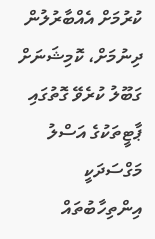ކުރުމަށް އެއްބާރުލުން ދިނުމަށް، ކޮމިޝަނަށް ގަބޫލު ކުރެވޭ ގޮތުގައި ޕާޓީތަކުގެ އަސްލު މަގްސަދަކީ އިންތިހާބުތައް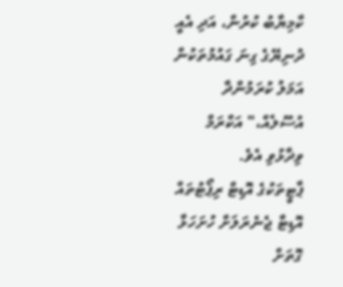ކާމިޔާބު ކުރުން، އަދި އެއީ ދުނިޔޭގެ ގިނަ ގައުމުތަކުން އަމަލު ކުރަމުންދާ އުސޫލެއް،" އަކްރަމް ވިދާޅުވި އެވެ.
ޕާޓީތަކުގެ އޮޑިޓް ރިޕޯޓުތައް އޮޑިޓާ ޖެނެރަލަށް ހުށަހަޅާ ގޮތަށް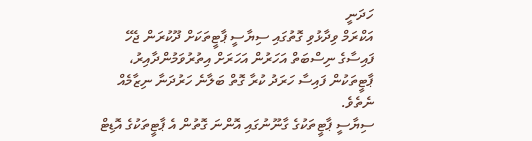ހަދަނީ
އަކްރަމް ވިދާޅުވި ގޮތުގައި ސިޔާސީ ޕާޓީތަކަށް ދޫކުރަން ޖެހޭ ފައިސާގެ ނިސްބަތް އަހަރުން އަހަރަށް އިތުރުވަމުންދާއިރު، ޕާޓީތަކުން ފައިސާ ހަރަދު ކުރާ ގޮތް ބަލާނެ ހަރުދަނާ ނިޒާމެއް ނެތެވެ.
ސިޔާސީ ޕާޓީތަކުގެ ގާނޫނުގައި އޮންނަ ގޮތުން އެ ޕާޓީތަކުގެ އޮޑިޓް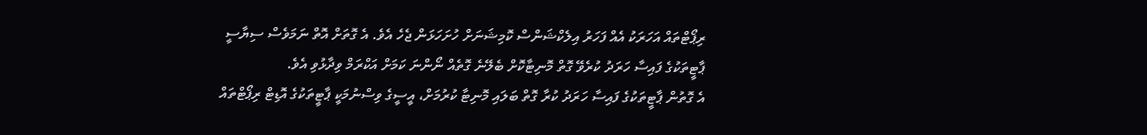ރިޕޯޓްތައް އަހަރަކު އެއް ފަހަރު އިލެކްޝަންސް ކޮމިޝަނަށް ހުށަހަޅަން ޖެހެ އެވެ. އެ ގޮތަށް އޮތް ނަމަވެސް ސިޔާސީ ޕާޓީތަކުގެ ފައިސާ ހަރަދު ކުރެވޭ ގޮތް މޮނިޓާކޮށް ބެލޭނެ ގޮތެއް ނޯންނަ ކަމަށް އަކްރަމް ވިދާޅުވި އެވެ.
އެ ގޮތުން ޕާޓީތަކުގެ ފައިސާ ހަރަދު ކުރާ ގޮތް ބަލައި މޮނިޓާ ކުރުމަށް، އީސީގެ ވިސްނުމަކީ ޕާޓީތަކުގެ އޮޑިޓް ރިޕޯޓްތައް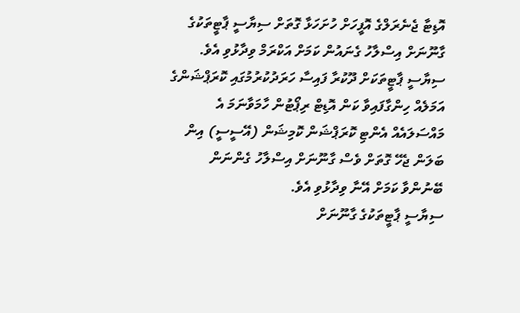އޮޑިޓާ ޖެނެރަލްގެ އޮފީހަށް ހުށަހަޅާ ގޮތަށް ސިޔާސީ ޕާޓީތަކުގެ ގާނޫނަށް އިސްލާހު ގެނައުން ކަމަށް އަކްރަމް ވިދާޅުވި އެވެ.
ސިޔާސީ ޕާޓީތަކަށް ދޫކުރާ ފައިސާ ހަރަދުކުރުމުގައި ކޮރަޕްޝަންގެ އަމަލެއް ހިންގާފައިވާ ކަން އޮޑިޓް ރިޕޯޓުން ހާމަވާނަމަ އެ މައްސަލައެއް އެންޓި ކޮރަޕްޝަން ކޮމިޝަން (އޭސީސީ) އިން ބަލަން ޖެހޭ ގޮތަށް ވެސް ގާނޫނަށް އިސްލާހު ގެންނަން ބޭނުންވާ ކަމަށް އޭނާ ވިދާޅުވި އެވެ.
ސިޔާސީ ޕާޓީތަކުގެ ގާނޫނަށް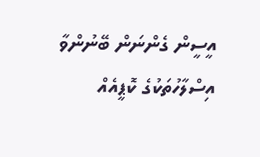އީސީން ގެންނަން ބޭނުންވާ އިސްލާހުތަކުގެ ކޮޕީއެއް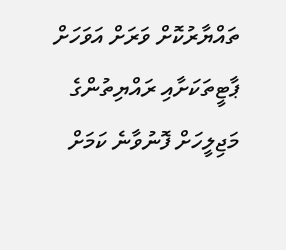ތައްޔާރުކޮށް ވަރަށް އަވަހަށް ޕާޓީތަކަށާއި ރައްޔިތުންގެ މަޖިލީހަށް ފޮނުވާނެ ކަމަށް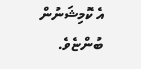އެ ކޮމިޝަނުން ބުންޏެވެ.